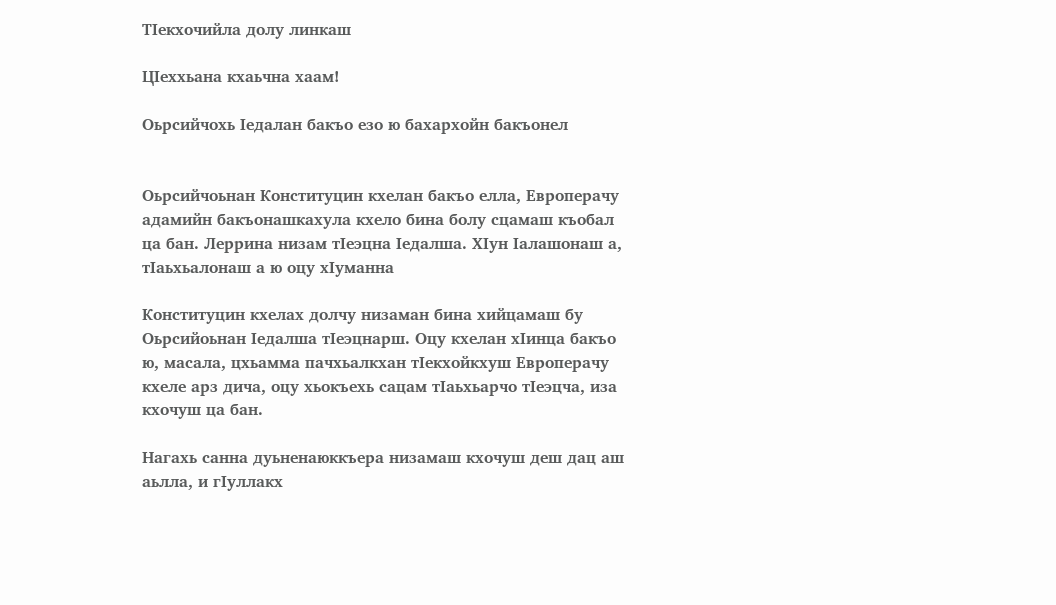ТIекхочийла долу линкаш

ЦIеххьана кхаьчна хаам!

Оьрсийчохь Iедалан бакъо езо ю бахархойн бакъонел


Оьрсийчоьнан Конституцин кхелан бакъо елла, Европерачу адамийн бакъонашкахула кхело бина болу сцамаш къобал ца бан. Леррина низам тIеэцна Iедалша. ХIун Iалашонаш а, тIаьхьалонаш а ю оцу хIуманна

Конституцин кхелах долчу низаман бина хийцамаш бу Оьрсийоьнан Iедалша тIеэцнарш. Оцу кхелан хIинца бакъо ю, масала, цхьамма пачхьалкхан тIекхойкхуш Европерачу кхеле арз дича, оцу хьокъехь сацам тIаьхьарчо тIеэцча, иза кхочуш ца бан.

Нагахь санна дуьненаюккъера низамаш кхочуш деш дац аш аьлла, и гIуллакх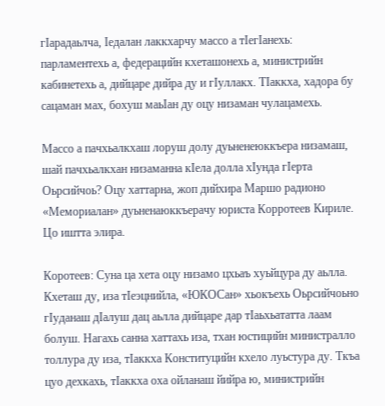гIарадаьлча, Iедалан лаккхарчу массо а тIегIанехь: парламентехь а, федерацийн кхеташонехь а, министрийн кабинетехь а, дийцаре дийра ду и гIуллакх. ТIаккха, хадора бу сацаман мах, бохуш маьIан ду оцу низаман чулацамехь.

Массо а пачхьалкхаш лоруш долу дуьненеюккъера низамаш, шай пачхьалкхан низаманна кIела долла хIунда гIерта Оьрсийчоь? Оцу хаттарна, жоп дийхира Маршо радионо «Мемориалан» дуьненаюккъерачу юриста Корротеев Кириле. Цо иштта элира.

Коротеев: Суна ца хета оцу низамо цхьаъ хуьйцура ду аьлла. Кхеташ ду, иза тIеэцнийла, «ЮКОСан» хьокъехь Оьрсийчоьно гIуданаш дIалуш дац аьлла дийцаре дар тIаьхьататта лаам болуш. Нагахь санна хаттахь иза, тхан юстицийн министралло толлура ду иза, тIаккха Конституцийн кхело луьстура ду. Ткъа цуо дехкахь, тIаккха оха ойланаш йийра ю, министрийн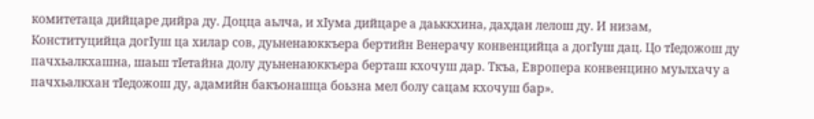комитетаца дийцаре дийра ду. Доцца аьлча, и хIума дийцаре а даьккхина, дахдан лелош ду. И низам, Конституцийца догIуш ца хилар сов, дуьненаюккъера бертийн Венерачу конвенцийца а догIуш дац. Цо тIедожош ду пачхьалкхашна, шаьш тIетайна долу дуьненаюккъера берташ кхочуш дар. Ткъа, Европера конвенцино муьлхачу а пачхьалкхан тIедожош ду, адамийн бакъонашца боьзна мел болу сацам кхочуш бар».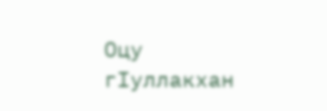Оцу гIуллакхан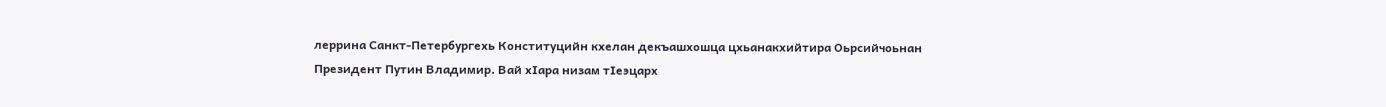леррина Санкт-Петербургехь Конституцийн кхелан декъашхошца цхьанакхийтира Оьрсийчоьнан Президент Путин Владимир. Вай хIара низам тIеэцарх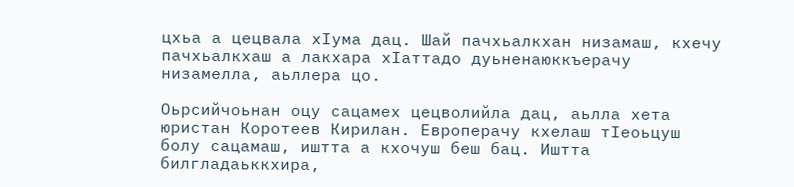цхьа а цецвала хIума дац. Шай пачхьалкхан низамаш, кхечу пачхьалкхаш а лакхара хIаттадо дуьненаюккъерачу низамелла, аьллера цо.

Оьрсийчоьнан оцу сацамех цецволийла дац, аьлла хета юристан Коротеев Кирилан. Европерачу кхелаш тIеоьцуш болу сацамаш, иштта а кхочуш беш бац. Иштта билгладаьккхира,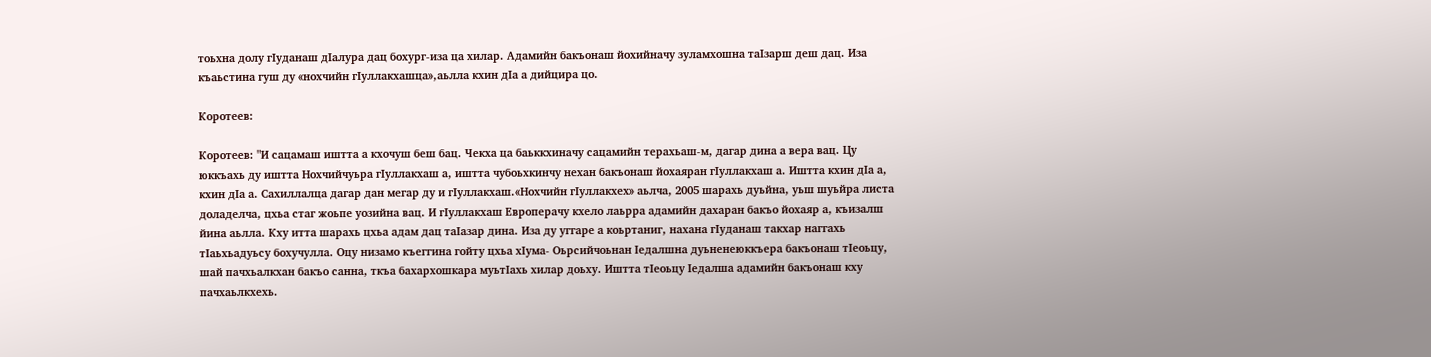тоьхна долу гIуданаш дIалура дац бохург-иза ца хилар. Адамийн бакъонаш йохийначу зуламхошна таIзарш деш дац. Иза къаьстина гуш ду «нохчийн гIуллакхашца»,аьлла кхин дIа а дийцира цо.

Коротеев:

Коротеев: "И сацамаш иштта а кхочуш беш бац. Чекха ца баьккхиначу сацамийн терахьаш-м, дагар дина а вера вац. Цу юккъахь ду иштта Нохчийчуьра гIуллакхаш а, иштта чубоьхкинчу нехан бакъонаш йохаяран гIуллакхаш а. Иштта кхин дIа а, кхин дIа а. Сахиллалца дагар дан мегар ду и гIуллакхаш.«Нохчийн гIуллакхех» аьлча, 2005 шарахь дуьйна, уьш шуьйра листа доладелча, цхьа стаг жоьпе уозийна вац. И гIуллакхаш Европерачу кхело лаьрра адамийн дахаран бакъо йохаяр а, къизалш йина аьлла. Кху итта шарахь цхьа адам дац таIазар дина. Иза ду уггаре а коьртаниг, нахана гIуданаш такхар наггахь тIаьхьадуьсу бохучулла. Оцу низамо къеггина гойту цхьа хIума- Оьрсийчоьнан Iедалшна дуьненеюккъера бакъонаш тIеоьцу, шай пачхьалкхан бакъо санна, ткъа бахархошкара муьтIахь хилар доьху. Иштта тIеоьцу Iедалша адамийн бакъонаш кху пачхаьлкхехь.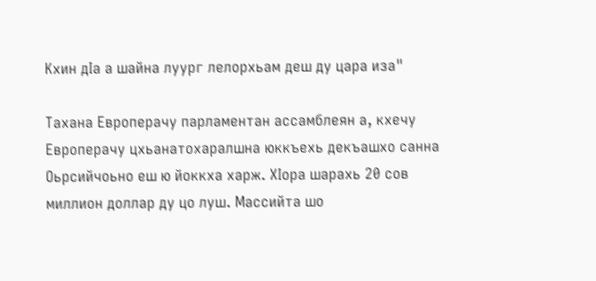Кхин дIа а шайна луург лелорхьам деш ду цара иза"

Тахана Европерачу парламентан ассамблеян а, кхечу Европерачу цхьанатохаралшна юккъехь декъашхо санна Оьрсийчоьно еш ю йоккха харж. ХIора шарахь 20 сов миллион доллар ду цо луш. Массийта шо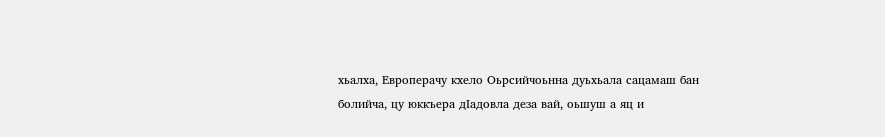хьалха, Европерачу кхело Оьрсийчоьнна дуьхьала сацамаш бан болийча, цу юккъера дIадовла деза вай, оьшуш а яц и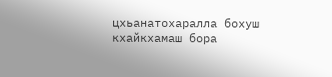цхьанатохаралла бохуш кхайкхамаш бора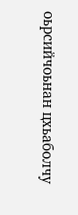оьрсийчоьнан цхьаболчу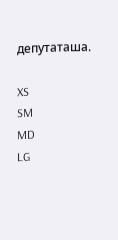депутаташа.

XS
SM
MD
LG